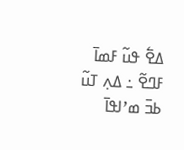ߡߐ߱ ߟߎ߬ ߓߘߊ߫ ߓߣߐ߬ ߸ ߡߍ߲ ߠߎ߬ ߕߏ߫ ߘߴߊߟߊ߫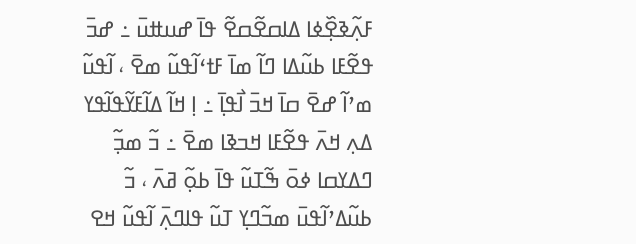ߓߍ߲߬ߢߐ߲߰ߦߊ ߡߊߛߐ߬ߛߐ߬ ߟߊ߫ ߝߎߚߎ߫ ߸ ߝߏ߫ ߟߐ߬ߓߊ ߕߎ߬ߡߊ ߣߊ߬ ߘߊ߫ ߓߙߵߊ߬ߟߎ߬ ߘߐ߫ ، ߊ߬ߟߎ߬ ߘߴߊ߬ ߝߐ߫ ߛߊ߫ ߞߏ߫ ߊ߯ߟߊ߲߫ ߸ ߊ߲ ߞߊ߬ ߡߊ߬ߓߌ߬ߟߊ߬ߟߌ ߡߍ߲ ߞߍ߫ ߟߐ߬ߓߊ ߞߏߢߊ ߘߐ߫ ߸ ߏ߬ ߘߏ߲߬ ߣߡߌߛߊ ߦߋ߫ ߒ߬ߠߎ߬ ߟߊ߫ ߕߋ߲߬ ߥߍ߫ ، ߏ߬ ߕߎ߬ߡߴߊ߬ߟߎ߫ ߘߏ߬ߣߌ߲ ߠߎ߬ ߟߊߣߍ߲߫ ߊ߬ߟߎ߬ ߞߐ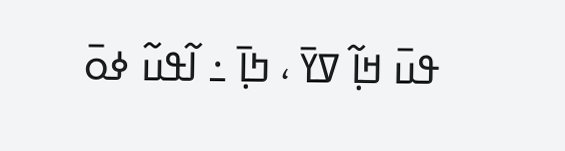ߟߎ߫ ߞߊ߲߬ ߜߌ߫ ، ߤߊ߲߫ ߸ ߊ߬ߟߎ߬ ߦߋ߫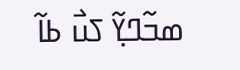ߘߏ߬ߣߌ߲߬ ߖߎ߯ ߕߊ߬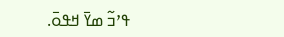ߟߴߏ߬ ߘߌ߫ ߞߟߋ߫.